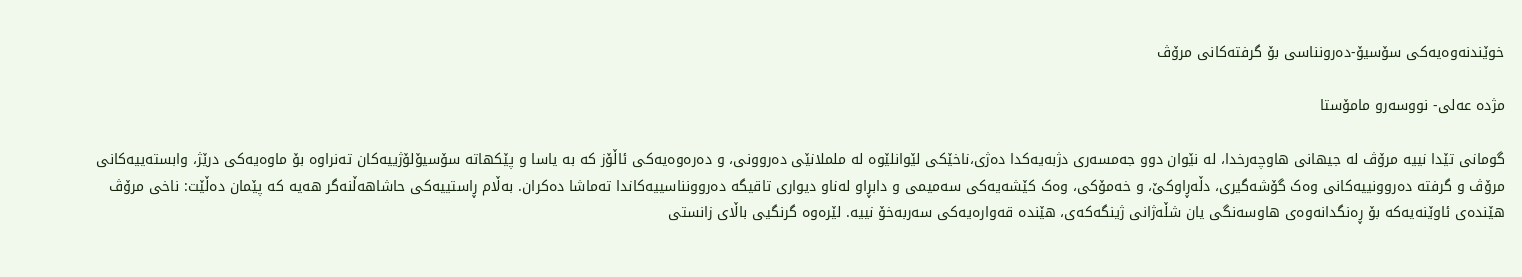خوێندنەوەیەکی سۆسیۆ-دەرونناسی بۆ گرفتەکانی مرۆڤ

مژدە عەلی- نووسەرو مامۆستا

گومانی تێدا نییە مرۆڤ لە جیهانی هاوچەرخدا، لە نێوان دوو جەمسەری دژبەیەکدا دەژی،ناخێکی لێوانلێوە لە ململانێی دەروونی، و دەرەوەیەکی ئاڵۆز کە بە یاسا و پێکهاتە سۆسیۆلۆژییەکان تەنراوە بۆ ماوەیەکی درێژ، وابستەییەکانی مرۆڤ و گرفتە دەروونییەکانی وەک گۆشەگیری، دڵەڕاوکێ، و خەمۆکی، وەک کێشەیەکی سەمیمی و دابڕاو لەناو دیواری تاقیگە دەروونناسییەکاندا تەماشا دەکران. بەڵام ڕاستییەکی حاشاهەڵنەگر هەیە کە پێمان دەڵێت: ناخی مرۆڤ هێندەی ئاوێنەیەکە بۆ ڕەنگدانەوەی هاوسەنگی یان شڵەژانی ژینگەکەی، هێندە قەوارەیەکی سەربەخۆ نییە. لێرەوە گرنگیی باڵای زانستی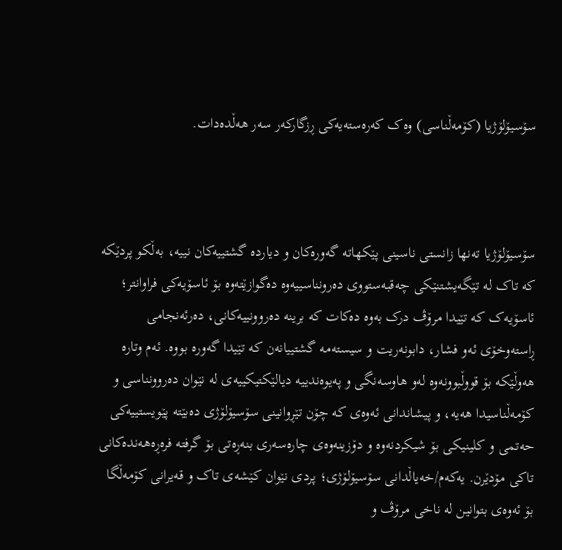سۆسیۆلۆژیا (کۆمەڵناسی) وەک کەرەستەیەکی ڕزگارکەر سەر هەڵدەدات.



سۆسیۆلۆژیا تەنها زانستی ناسینی پێکهاتە گەورەکان و دیاردە گشتییەکان نییە، بەڵکو پردێکە کە تاک لە تێگەیشتنێکی چەقبەستووی دەرونناسییەوە دەگوازێتەوە بۆ ئاسۆیەکی فراوانتر؛ ئاسۆیەک کە تێیدا مرۆڤ درک بەوە دەکات کە برینە دەروونییەکانی، دەرئەنجامی ڕاستەوخۆی ئەو فشار، دابونەریت و سیستەمە گشتییانەن کە تێیدا گەورە بووە. ئەم وتارە هەوڵێکە بۆ قووڵبوونەوە لەو هاوسەنگی و پەیوەندییە دیالێکتیکییەی لە نێوان دەروونناسی و کۆمەڵناسیدا هەیە، و پیشاندانی ئەوەی کە چۆن تێڕوانینی سۆسیۆلۆژی دەبێتە پێویستییەکی حەتمی و کلینیکی بۆ شیکردنەوە و دۆزینەوەی چارەسەری بنەڕەتی بۆ گرفتە فرەڕەهەندەکانی تاکی مۆدێرن. یەکەم/خەیاڵدانی سۆسیۆلۆژی؛ پردی نێوان کێشەی تاک و قەیرانی کۆمەڵگا بۆ ئەوەی بتوانین لە ناخی مرۆڤ و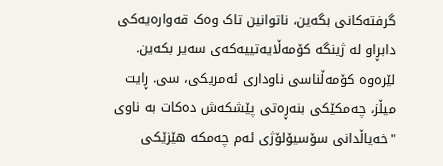گرفتەکانی بگەین، ناتوانین تاک وەک قەوارەیەکی دابڕاو لە ژینگە کۆمەڵایەتییەکەی سەیر بکەین. لێرەوە کۆمەڵناسی ناوداری ئەمریکی، سی. ڕایت میڵز، چەمکێکی بنەڕەتی پێشکەش دەکات بە ناوی "خەیاڵدانی سۆسیۆلۆژی ئەم چەمکە هێزێکی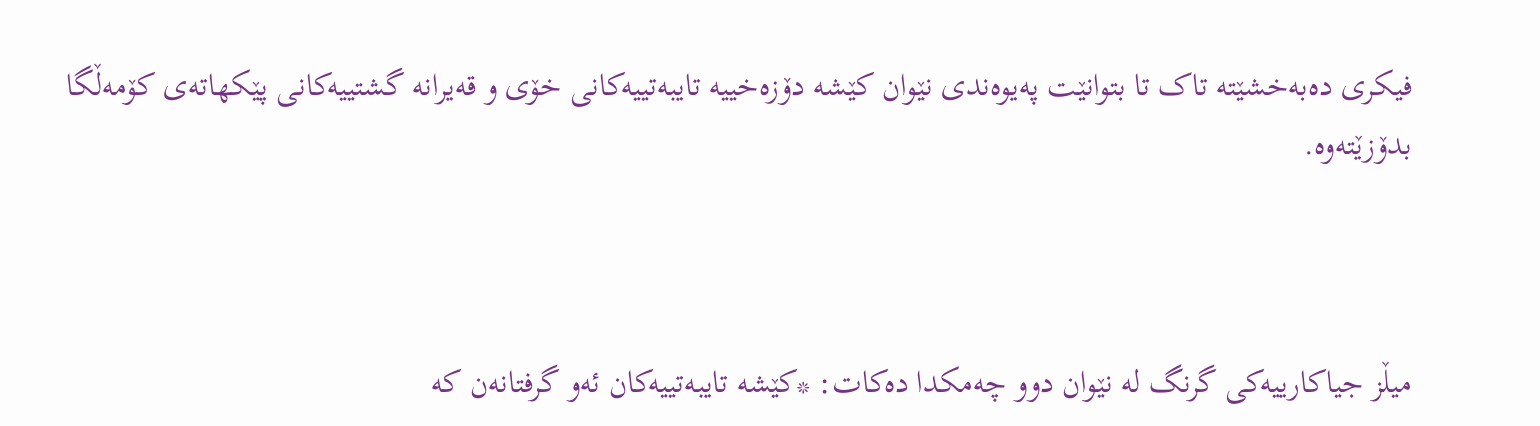فیکری دەبەخشێتە تاک تا بتوانێت پەیوەندی نێوان کێشە دۆزەخییە تایبەتییەکانی خۆی و قەیرانە گشتییەکانی پێکهاتەی کۆمەڵگا بدۆزێتەوە.



میڵز جیاکارییەکی گرنگ لە نێوان دوو چەمکدا دەکات: *کێشە تایبەتییەکان ئەو گرفتانەن کە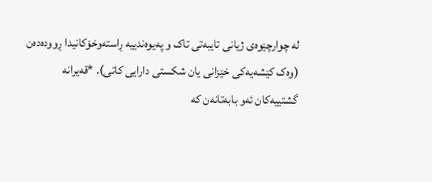لە چوارچێوەی ژیانی تایبەتی تاک و پەیوەندییە ڕاستەوخۆکانیدا ڕوودەدەن (وەک کێشەیەکی خێزانی یان شکستی دارایی کاتی). *قەیرانە گشتییەکان ئەو بابەتانەن کە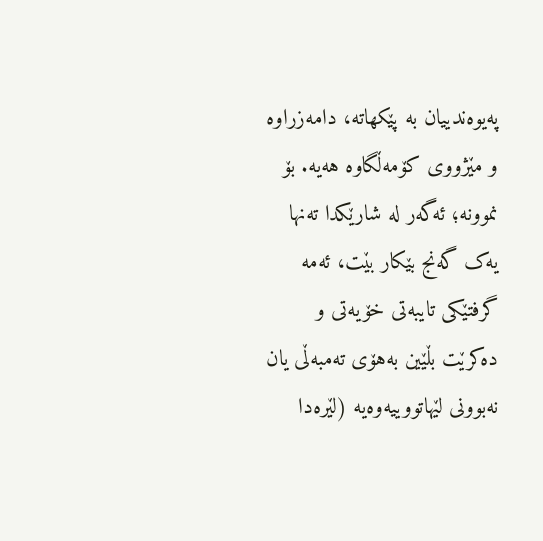پەیوەندییان بە پێکهاتە، دامەزراوە و مێژووی کۆمەڵگاوە هەیە. بۆ نموونە؛ ئەگەر لە شارێکدا تەنها یەک گەنج بێکار بێت، ئەمە گرفتێکی تایبەتی خۆیەتی و دەکرێت بڵێین بەهۆی تەمبەڵی یان نەبوونی لێهاتووییەوەیە (لێرەدا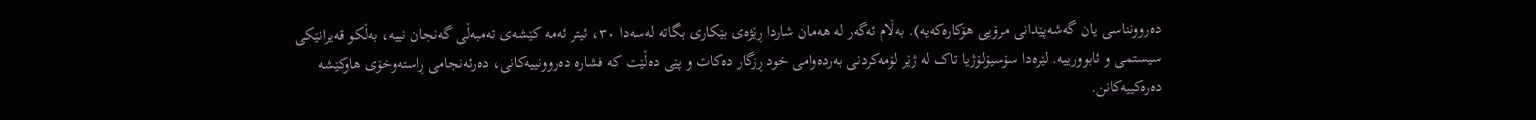دەروونناسی یان گەشەپێدانی مرۆیی هۆکارەکەیە). بەڵام ئەگەر لە هەمان شاردا ڕێژەی بێکاری بگاتە لەسەدا ٣٠، ئیتر ئەمە کێشەی تەمبەڵی گەنجان نییە، بەڵکو قەیرانێکی سیستمی و ئابوورییە. لێرەدا سۆسیۆلۆژیا تاک لە ژێر لۆمەکردنی بەردەوامی خود ڕزگار دەکات و پێی دەڵێت کە فشارە دەروونییەکانی، دەرئەنجامی ڕاستەوخۆی هاوکێشە دەرەکییەکانن.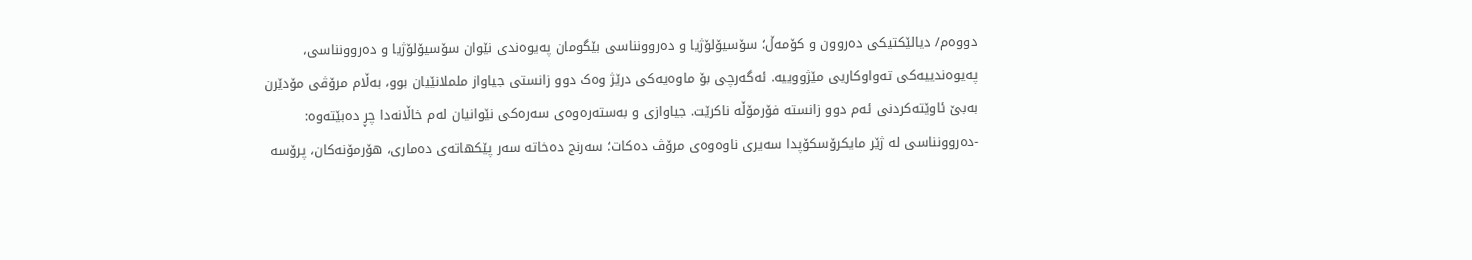دووەم/ دیالێکتیکی دەروون و کۆمەڵ؛ سۆسیۆلۆژیا و دەروونناسی بێگومان پەیوەندی نێوان سۆسیۆلۆژیا و دەروونناسی، پەیوەندییەکی تەواوکاریی مێژووییە. ئەگەرچی بۆ ماوەیەکی درێژ وەک دوو زانستی جیاواز ململانێیان بوو، بەڵام مرۆڤی مۆدێرن بەبێ ئاوێتەکردنی ئەم دوو زانستە فۆرمۆڵە ناکرێت. جیاوازی و بەستەرەوەی سەرەکی نێوانیان لەم خاڵانەدا چڕ دەبێتەوە: -دەروونناسی لە ژێر مایکرۆسکۆپدا سەیری ناوەوەی مرۆڤ دەکات؛ سەرنج دەخاتە سەر پێکهاتەی دەماری، هۆرمۆنەکان، پرۆسە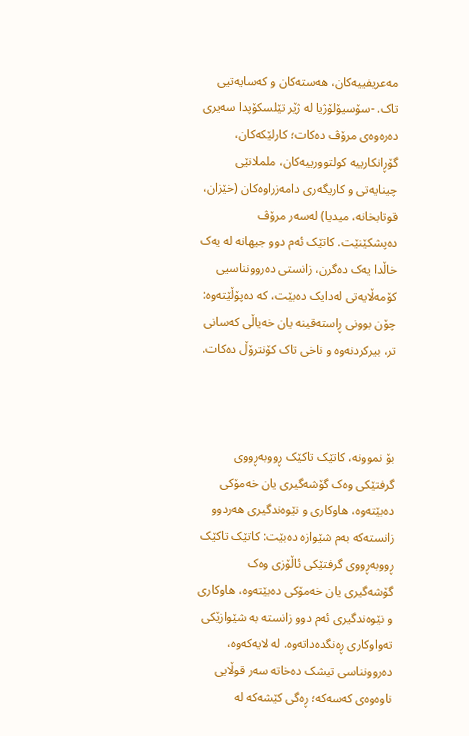مەعریفییەکان، هەستەکان و کەسایەتیی تاک. -سۆسیۆلۆژیا لە ژێر تێلسکۆپدا سەیری دەرەوەی مرۆڤ دەکات؛ کارلێکەکان، گۆڕانکارییە کولتوورییەکان، ململانێی چینایەتی و کاریگەری دامەزراوەکان (خێزان، قوتابخانە، میدیا) لەسەر مرۆڤ دەپشکێنێت. کاتێک ئەم دوو جیهانە لە یەک خاڵدا یەک دەگرن، زانستی دەروونناسیی کۆمەڵایەتی لەدایک دەبێت، کە دەپۆڵێتەوە: چۆن بوونی ڕاستەقینە یان خەیاڵی کەسانی تر، بیرکردنەوە و ناخی تاک کۆنترۆڵ دەکات.



بۆ نموونە، کاتێک تاکێک ڕووبەڕووی گرفتێکی وەک گۆشەگیری یان خەمۆکی دەبێتەوە، هاوکاری و نێوەندگیری هەردوو زانستەکە بەم شێوازە دەبێت: کاتێک تاکێک ڕووبەڕووی گرفتێکی ئاڵۆزی وەک گۆشەگیری یان خەمۆکی دەبێتەوە، هاوکاری و نێوەندگیری ئەم دوو زانستە بە شێوازێکی تەواوکاری ڕەنگدەداتەوە. لە لایەکەوە، دەروونناسی تیشک دەخاتە سەر قوڵایی ناوەوەی کەسەکە؛ ڕەگی کێشەکە لە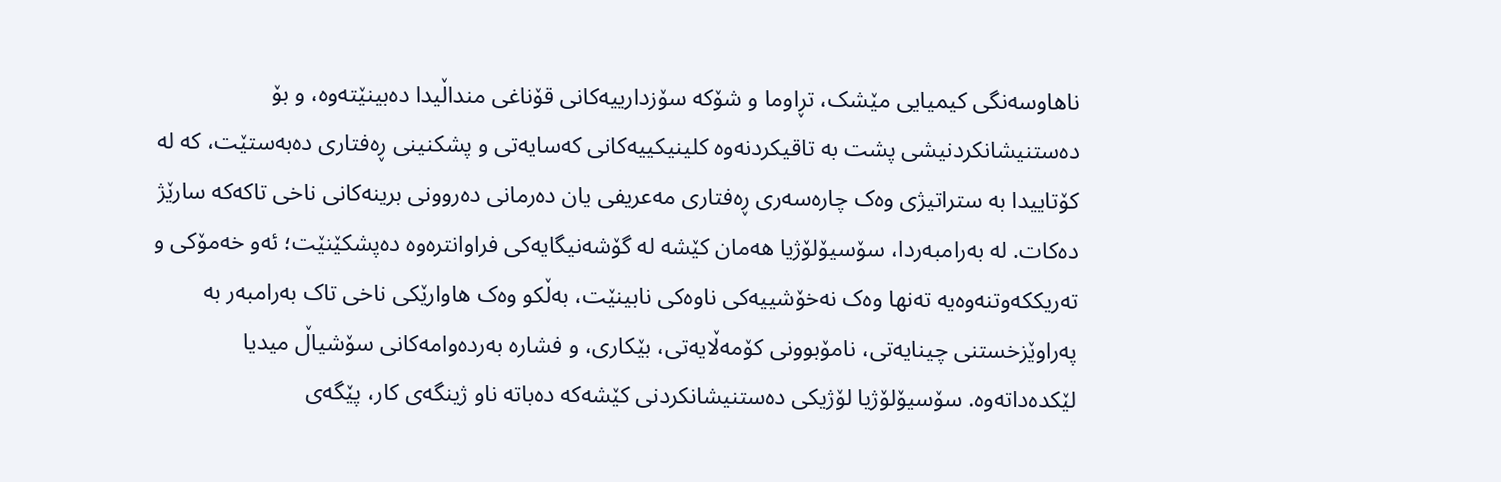ناهاوسەنگی کیمیایی مێشک، تڕاوما و شۆکە سۆزدارییەکانی قۆناغی منداڵیدا دەبینێتەوە، و بۆ دەستنیشانکردنیشی پشت بە تاقیکردنەوە کلینیکییەکانی کەسایەتی و پشکنینی ڕەفتاری دەبەستێت، کە لە کۆتاییدا بە ستراتیژی وەک چارەسەری ڕەفتاری مەعریفی یان دەرمانی دەروونی برینەکانی ناخی تاکەکە سارێژ دەکات. لە بەرامبەردا، سۆسیۆلۆژیا هەمان کێشە لە گۆشەنیگایەکی فراوانترەوە دەپشکێنێت؛ ئەو خەمۆکی و تەریککەوتنەوەیە تەنها وەک نەخۆشییەکی ناوەکی نابینێت، بەڵکو وەک هاوارێکی ناخی تاک بەرامبەر بە پەراوێزخستنی چینایەتی، نامۆبوونی کۆمەڵایەتی، بێکاری، و فشارە بەردەوامەکانی سۆشیاڵ میدیا لێکدەداتەوە. سۆسیۆلۆژیا لۆژیکی دەستنیشانکردنی کێشەکە دەباتە ناو ژینگەی کار، پێگەی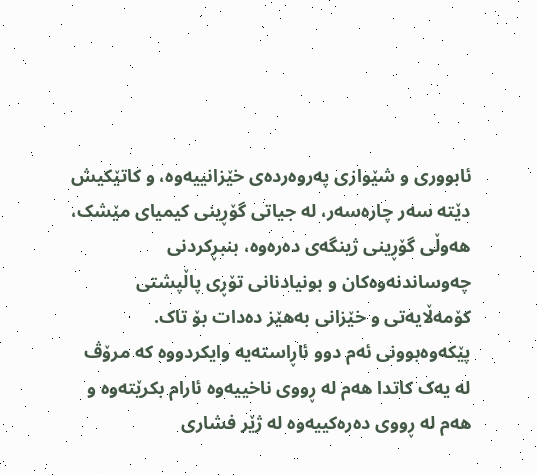ئابووری و شێوازی پەروەردەی خێزانییەوە، و کاتێکیش دێتە سەر چارەسەر، لە جیاتی گۆڕینی کیمیای مێشک، هەوڵی گۆڕینی ژینگەی دەرەوە، بنبڕکردنی چەوساندنەوەکان و بونیادنانی تۆڕی پاڵپشتی کۆمەڵایەتی و خێزانی بەهێز دەدات بۆ تاک. پێکەوەبوونی ئەم دوو ئاڕاستەیە وایکردووە کە مرۆڤ لە یەک کاتدا هەم لە ڕووی ناخییەوە ئارام بکرێتەوە و هەم لە ڕووی دەرەکییەوە لە ژێر فشاری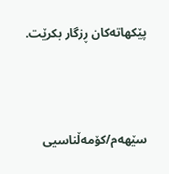پێکهاتەکان ڕزگار بکرێت.



سێهەم/کۆمەڵناسیی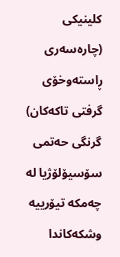کلینیکی (چارەسەری ڕاستەوخۆی گرفتی تاکەکان) گرنگی حەتمی سۆسیۆلۆژیا لە چەمکە تیۆرییە وشکەکاندا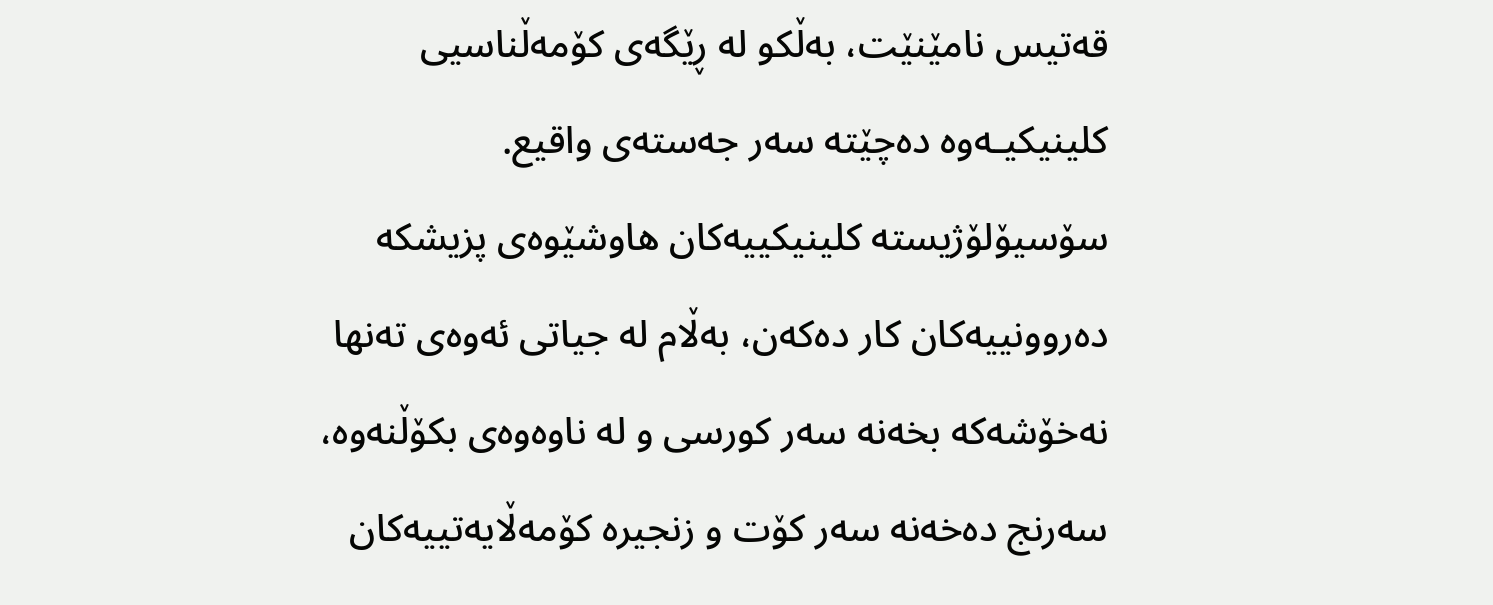قەتیس نامێنێت، بەڵکو لە ڕێگەی کۆمەڵناسیی کلینیکیـەوە دەچێتە سەر جەستەی واقیع. سۆسیۆلۆژیستە کلینیکییەکان هاوشێوەی پزیشکە دەروونییەکان کار دەکەن، بەڵام لە جیاتی ئەوەی تەنها نەخۆشەکە بخەنە سەر کورسی و لە ناوەوەی بکۆڵنەوە، سەرنج دەخەنە سەر کۆت و زنجیرە کۆمەڵایەتییەکان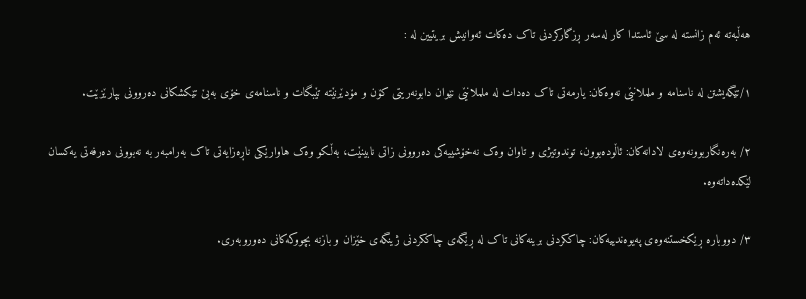هەڵبەتە ئەم زانستە لە سێ ئاستدا کار لەسەر ڕزگارکردنی تاک دەکات ئەوانیش بریتیین لە :

١/تێگەیشتن لە ناسنامە و ململانێی نەوەکان: یارمەتی تاک دەدات لە ململانێی نێوان دابونەریتی کۆن و مۆدێرنێتە تێبگات و ناسنامەی خۆی بەبێ تێکشکانی دەروونی بپارێزێت.

٢/ بەرەنگاربوونەوەی لادانەکان: ئاڵودەبوون، توندوتیژی و تاوان وەک نەخۆشییەکی دەروونی زاتی نابینێت، بەڵکو وەک هاوارێکی ناڕەزایەتی تاک بەرامبەر بە نەبوونی دەرفەتی یەکسان لێکدەداتەوە.

٣/ دووبارە ڕێکخستنەوەی پەیوەندییەکان: چاککردنی برینەکانی تاک لە ڕێگەی چاککردنی ژینگەی خێزان و بازنە بچووکەکانی دەوروبەری.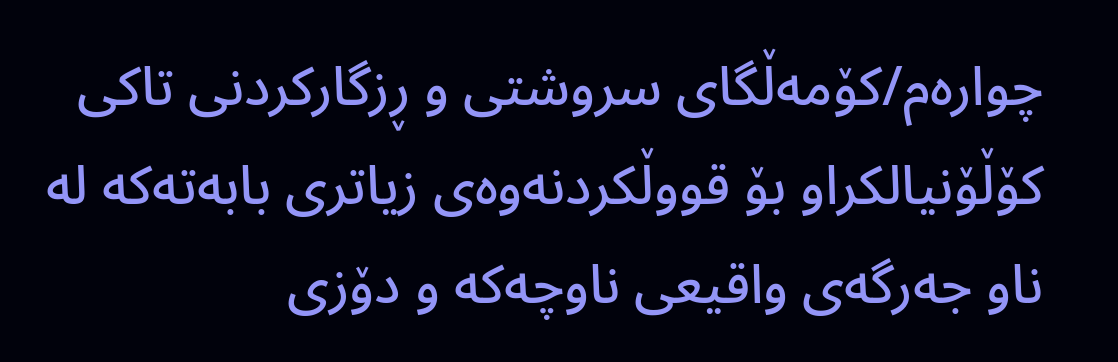چوارەم/کۆمەڵگای سروشتی و ڕزگارکردنی تاکی کۆڵۆنیالکراو بۆ قووڵکردنەوەی زیاتری بابەتەکە لە ناو جەرگەی واقیعی ناوچەکە و دۆزی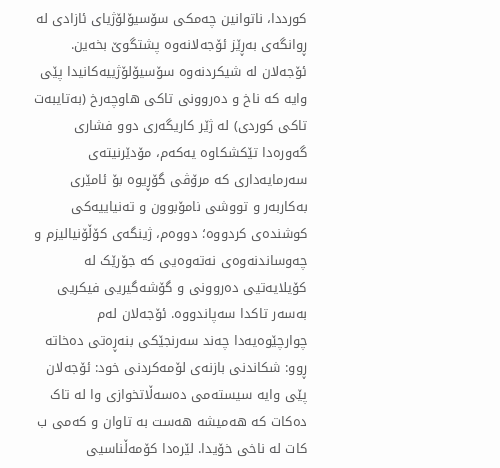کورددا، ناتوانین چەمکی سۆسیۆلۆژیای ئازادی لە ڕوانگەی بەڕێز ئۆجەلانەوە پشتگوێ بخەین. ئۆجەلان لە شیکردنەوە سۆسیۆلۆژییەکانیدا پێی وایە کە ناخ و دەروونی تاکی هاوچەرخ (بەتایبەت تاکی کوردی) لە ژێر کاریگەری دوو فشاری گەورەدا تێکشکاوە یەکەم، مۆدێرنیتەی سەرمایەداری کە مرۆڤی گۆڕیوە بۆ ئامێری بەکاربەر و تووشی نامۆبوون و تەنیاییەکی کوشندەی کردووە؛ دووەم، ژینگەی کۆڵۆنیالیزم و چەوساندنەوەی نەتەوەیی کە جۆرێک لە کۆیلایەتیی دەروونی و گۆشەگیریی فیکریی بەسەر تاکدا سەپاندووە. ئۆجەلان لەم چوارچێوەیەدا چەند سەرنجێکی بنەڕەتی دەخاتە ڕوو: شکاندنی بازنەی لۆمەکردنی خود: ئۆجەلان پێی وایە سیستەمی دەسەڵاتخوازی وا لە تاک دەکات کە هەمیشە هەست بە تاوان و کەمی ب کات لە ناخی خۆیدا. لێرەدا کۆمەڵناسیی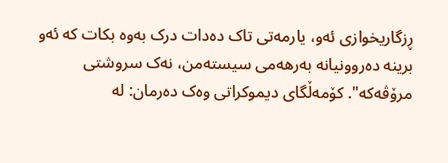ڕزگاریخوازی ئەو، یارمەتی تاک دەدات درک بەوە بکات کە ئەو برینە دەروونیانە بەرهەمی سیستەمن، نەک سروشتی مرۆڤەکە". کۆمەڵگای دیموکراتی وەک دەرمان: لە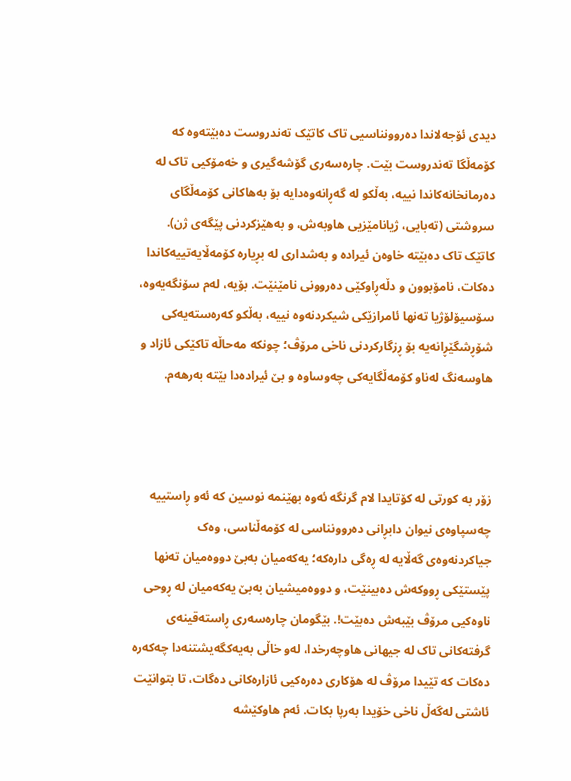دیدی ئۆجەلاندا دەروونناسیی تاک کاتێک تەندروست دەبێتەوە کە کۆمەڵگا تەندروست بێت. چارەسەری گۆشەگیری و خەمۆکیی تاک لە دەرمانخانەکاندا نییە، بەڵکو لە گەڕانەوەدایە بۆ بەهاکانی کۆمەڵگای سروشتی (تەبایی، ژیانامێزیی هاوبەش، و بەهێزکردنی پێگەی ژن). کاتێک تاک دەبێتە خاوەن ئیرادە و بەشداری لە بڕیارە کۆمەڵایەتییەکاندا دەکات، نامۆبوون و دڵەڕاوکێی دەروونی نامێنێت. بۆیە، لەم سۆنگەیەوە، سۆسیۆلۆژیا تەنها ئامرازێکی شیکردنەوە نییە، بەڵکو کەرەستەیەکی شۆڕشگێڕانەیە بۆ ڕزگارکردنی ناخی مرۆڤ؛ چونکە مەحاڵە تاکێکی ئازاد و هاوسەنگ لەناو کۆمەڵگایەکی چەوساوە و بێ ئیرادەدا بێتە بەرهەم.



زۆر بە کورتی لە کۆتایدا لام گرنگە ئەوە بهێنمە نوسین کە ئەو ڕاستییە چەسپاوەی نیوان دابڕانی دەروونناسی لە کۆمەڵناسی، وەک جیاکردنەوەی گەڵایە لە ڕەگی دارەکە؛ یەکەمیان بەبێ دووەمیان تەنها پێستێکی ڕووکەش دەبینێت، و دووەمیشیان بەبێ یەکەمیان لە ڕوحی ناوەکیی مرۆڤ بێبەش دەبێت!. بێگومان چارەسەری ڕاستەقینەی گرفتەکانی تاک لە جیهانی هاوچەرخدا، لەو خاڵی بەیەکگەیشتنەدا چەکەرە دەکات کە تێیدا مرۆڤ لە هۆکاری دەرەکیی ئازارەکانی دەگات، تا بتوانێت ئاشتی لەگەڵ ناخی خۆیدا بەرپا بکات. ئەم هاوکێشە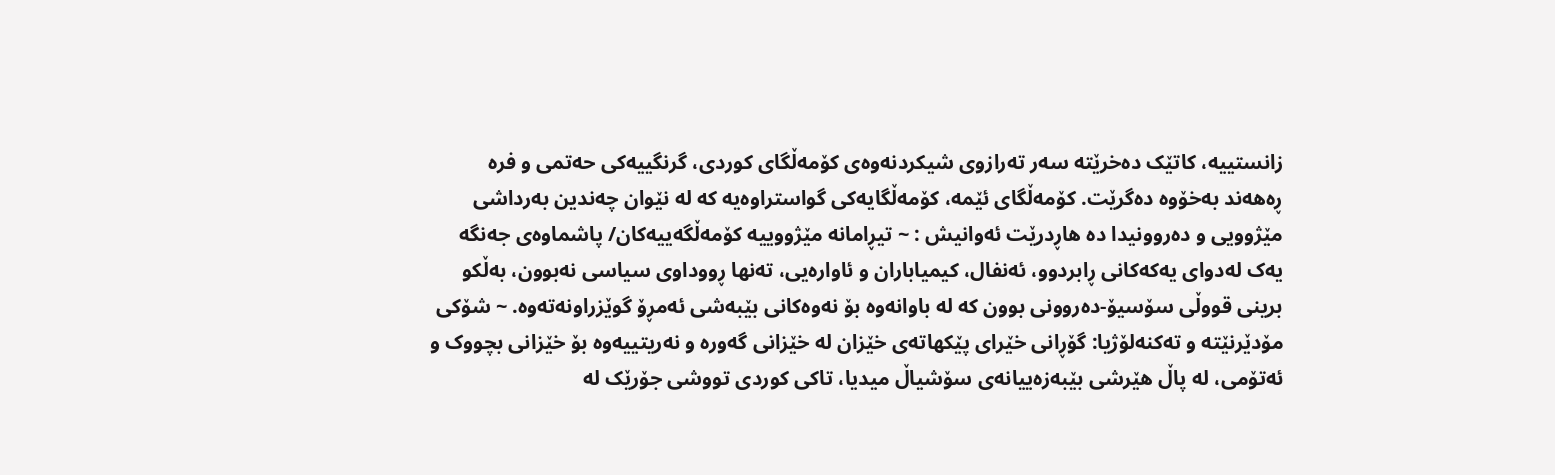زانستییە، کاتێک دەخرێتە سەر تەرازوی شیکردنەوەی کۆمەڵگای کوردی، گرنگییەکی حەتمی و فرە ڕەهەند بەخۆوە دەگرێت. کۆمەڵگای ئێمە، کۆمەڵگایەکی گواستراوەیە کە لە نێوان چەندین بەرداشی مێژوویی و دەروونیدا دە هاڕدرێت ئەوانیش : ~ تيڕامانە مێژووییە کۆمەڵگەییەکان/ پاشماوەی جەنگە یەک لەدوای یەکەکانی ڕابردوو، ئەنفال، کیمیاباران و ئاوارەیی، تەنها ڕووداوی سیاسی نەبوون، بەڵکو برینی قووڵی سۆسیۆ-دەروونی بوون کە لە باوانەوە بۆ نەوەکانی بێبەشی ئەمڕۆ گوێزراونەتەوە. ~ شۆکی مۆدێرنێتە و تەکنەلۆژیا: گۆڕانی خێرای پێکهاتەی خێزان لە خێزانی گەورە و نەریتییەوە بۆ خێزانی بچووک و ئەتۆمی، لە پاڵ هێرشی بێبەزەییانەی سۆشیاڵ میدیا، تاکی کوردی تووشی جۆرێک لە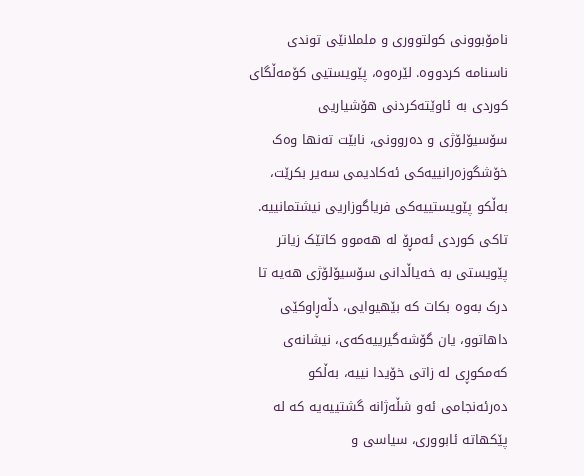نامۆبوونی کولتووری و ململانێی توندی ناسنامە کردووە. لێرەوە، پێویستیی کۆمەڵگای کوردی بە ئاوێتەکردنی هۆشیاریی سۆسیۆلۆژی و دەروونی، نابێت تەنها وەک خۆشگوزەرانییەکی ئەکادیمی سەیر بکرێت، بەڵکو پێویستییەکی فریاگوزاریی نیشتمانییە. تاکی کوردی ئەمڕۆ لە هەموو کاتێک زیاتر پێویستی بە خەیاڵدانی سۆسیۆلۆژی هەیە تا درک بەوە بکات کە بێهیوایی، دڵەڕاوکێی داهاتوو، یان گۆشەگیرییەکەی، نیشانەی کەمکوڕی لە زاتی خۆیدا نییە، بەڵکو دەرئەنجامی ئەو شڵەژانە گشتییەیە کە لە پێکهاتە ئابووری، سیاسی و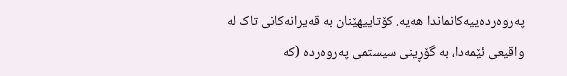پەروەردەییەکانماندا هەیە. کۆتاییهێنان بە قەیرانەکانی تاک لە واقیعی ئێمەدا، بە گۆڕینی سیستمی پەروەردە (کە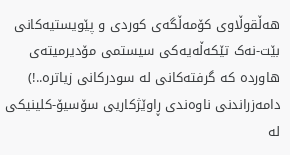هەڵقوڵاوی کۆمەڵگەی کوردی و پێویستیەکانی بێت-نەک تێکەڵەیەکی سیستمی مۆدیرمیتەی هاوردە کە گرفتەکانی لە سودرکانی زیاترە..!) دامەزراندنی ناوەندی ڕاوێژکاریی سۆسیۆ-کلینیکی لە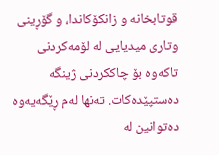قوتابخانە و زانکۆکاندا، و گۆڕینی وتاری میدیایی لە لۆمەکردنی تاکەوە بۆ چاککردنی ژینگە دەستپێدەکات. تەنها لەم ڕێگەیەوە دەتوانین لە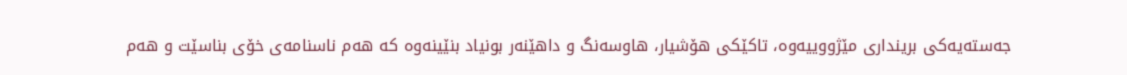جەستەیەکی برینداری مێژووییەوە، تاکێکی هۆشیار، هاوسەنگ و داهێنەر بونیاد بنێینەوە کە هەم ناسنامەی خۆی بناسێت و هەم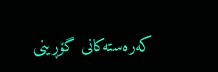کەرەستەکانی گۆڕینی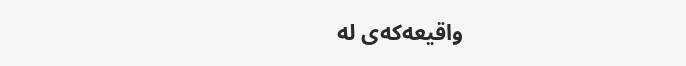واقیعەکەی لە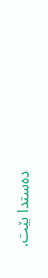دەستدا بێت.